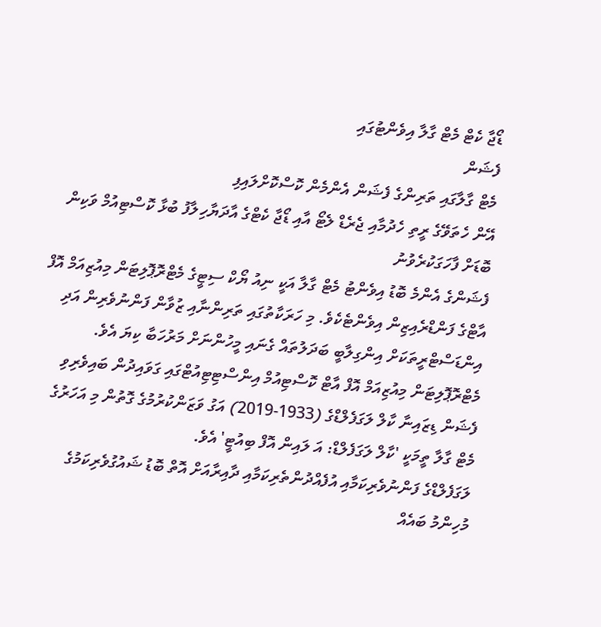ޑޯޖާ ކެޓް މެޓް ގާލާ އިވެންޓުގައި
ފެޝަން
މެޓް ގާލާގައި ތަރިންގެ ފެޝަން އެންމެން ކޮސްކޮށްލައިފި
އޭން ހެތަވޭގެ ރީތި ހެދުމާއި ޖެރެޑް ލެޓޯ އާއި ޑޯޖާ ކެޓްގެ އާދަޔާހިލާފު ބުޅާ ކޮސްޓިއުމް ވަކިން ބޮޑަށް ފާހަގަކުރެވުނު
ފެޝަންގެ އެންމެ ބޮޑު އިވެންޓު މެޓް ގާލާ އަކީ ނިއު ޔޯކް ސިޓީގެ މެޓްރޮޕޮލިޓަން މިއުޒިއަމް އޮފް އާޓްގެ ފަންޑްރެއިޒިން އިވެންޓެކެވެ. މި ހަރަކާތުގައި ތަރިންނާއި ޒުވާން ފަންނުވެރިން އަދި އިންޑަސްޓްރީތަކަށް އިންގިލާބީ ބަދަލުތައް ގެނައި މީހުންނަށް މަރުހަބާ ކިޔަ އެވެ.
މެޓްރޮޕޮލިޓަން މިއުޒިއަމް އޮފް އާޓް ކޮސްޓިއުމް އިންސްޓިޓިއުޓްގައި ގަވައިދުން ބައިވެރިވި ފެޝަން ޑިޒައިނާ ކާލް ލަގަފެލްޑްގެ (1933-2019) އަގު ވަޒަންކުރުމުގެ ގޮތުން މި އަހަރުގެ މެޓް ގާލާ ތީމަކީ 'ކާލް ލަގަފެލްޑް: އަ ލައިން އޮފް ބިއުޓީ' އެވެ.
ލަގަފެލްޑްގެ ފަންނުވެރިކަމާއި އުފެއްދުންތެރިކަމާއި ދާއިރާއަށް އޮތް ބޮޑު ޝައުގުވެރިކަމުގެ މުހިންމު ބައެއް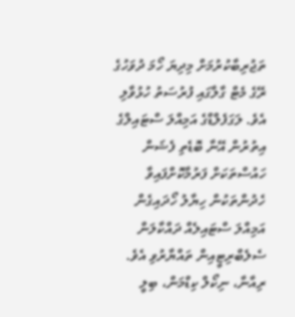ތަޖުރިބާކުރުމަށް މިދިޔަ ހޯމަ ދުވަހުގެ ރޭގެ މެޓް ގާލާގައި ފުރުސަތު ހުޅުވާލި އެވެ. ލަގަފެލްޑްގެ އަމިއްލަ ސްޓައިލްގެ އިތުރުން އޭނާ ބޮޑެތި ފެޝަން ހައުސްތަކަށް ފަރުމާކޮށްފައިވާ ހެދުންތަކުން ހިޔާލު ހޯދައިގެން އަމިއްލަ ސްޓައިލެއް ދައްކާލަން ސެލެބްރިޓީއިން ތައްޔާރުވި އެވެ. ރިއާނާ، ނިކޯލް ކިޑްމަން، ބިލީ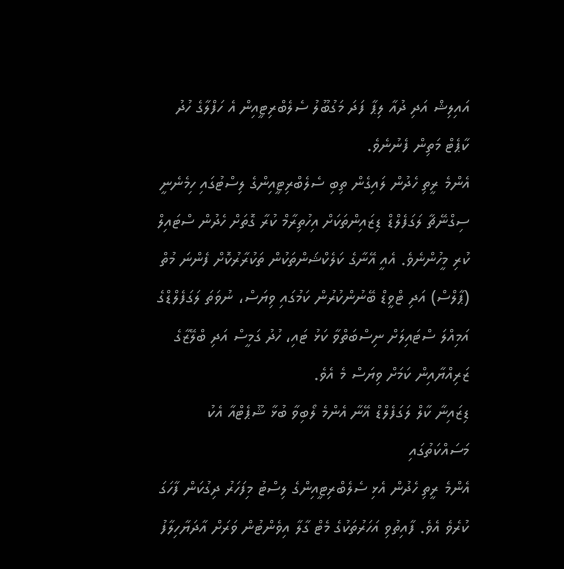އައިލިޝް އަދި ދުއާ ލިޕާ ފަދަ މަގުބޫލު ސެލެބްރިޓީއިން އެ ހަފްލާގެ ހުދު ކާޕެޓް މަތިން ފެނުނެވެ.
އެންމެ ރީތި ހެދުން ލައިގެން ތިބި ސެލެބްރިޓީއިންގެ ލިސްޓުގައި ހިމެނެނީ ސިގްނޭޗާ ލަގަފެލްޑް ޑިޒައިންތަކަށް އިހުތިރާމް ކުރާ ގޮތަށް ހެދުން ސްޓައިލް ކުރި މީހުންނެވެ. އެއީ އޭނާގެ ކަލެކްޝަންތަކުން ތަކުރާރުކޮށް ފެންނަ މުތް (ޕާލްސް) އަދި ޓްވީޑް ބޭނުންކުރުން ކަމުގައި ވިޔަސް، ނުވަތަ ލަގަފެލްޑްގެ އަމިއްލަ ސްޓައިލަށް ނިސްބަތްވާ ކަޅު ޓައި، ހުދު ގަމީސް އަދި ބްލޭޒާގެ ޒަރިއްޔާއިން ކަމަށް ވިޔަސް މެ އެވެ.
ޑިޒައިނާ ކާލް ލަގަފެލްޑް އޭނާ އެންމެ ލޯބިވާ ބުޅާ ޝޫޕެޓްއާ އެކު މަސައްކަތުގައި
އެންމެ ރީތި ހެދުން އެޅި ސެލެބްރިޓީއިންގެ ލިސްޓު މިފަހަރު ދިގުކަން ފާހަގަ ކުރެވެ އެވެ. ފާއިތުވި އަހަރުތަކުގެ މެޓް ގާލާ އިވެންޓުން ވަރަށް އާދަޔާހިލާފު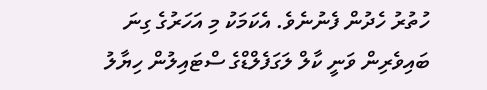ހުތުރު ހެދުން ފެނުނެވެ. އެކަމަކު މި އަހަރުގެ ގިނަ ބައިވެރިން ވަނީ ކާލް ލަގަފެލްޑްގެ ސްޓައިލުން ހިޔާލު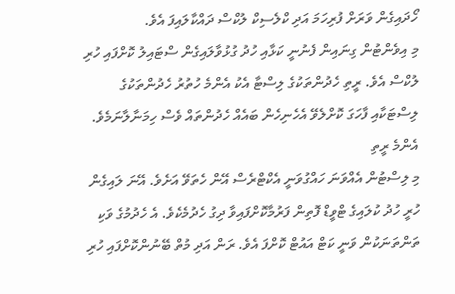ހޯދައިގެން ވަރަށް ފުރިހަމަ އަދި ކްލެސިކް ލުކްސް ދައްކާލައިފަ އެވެ.
މި އިވެންޓުން ގިނައިން ފެނުނީ ކަޅާއި ހުދު ގުޅުވާލައިގެން ސްޓައިލު ކޮށްފައި ހުރި ލުކްސް އެވެ. ރީތި ހެދުންތަކުގެ ލިސްޓާ އެކު އެންމެ ހުތުރު ހެދުންތަކުގެ ލިސްޓަކާއި ފާހަގަ ކޮށްލެވޭ އެހެނިހެން ބައެއް ހެދުންތައް ވެސް ހިމަނާލާނަމެވެ.
އެންމެ ރީތި
މި ލިސްޓުން އެއްވަނަ ހައްގުވަނީ އެކްޓްރެސް އޭން ހެތަވޭ އަށެވެ. އޭނަ ލައިގެން ހުރީ ހުދު ކުލައިގެ ޓްވީޑް ފޮތިން ފަރުމާކޮށްފައިވާ ދިގު ހެދުމެކެވެ. އެ ހެދުމުގެ ވަކި ތަންތަނަކުން ވަނީ ކަޓް އައުޓް ކޮށްފަ އެވެ. ރަން އަދި މުތް ބޭނުންކޮށްފައި ހުރި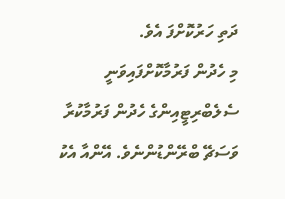ދަތި ހަރުކޮށްފަ އެވެ.
މި ހެދުން ފަރުމާކޮށްފައިވަނީ ސެލެބްރިޓީއިންގެ ހެދުން ފަރުމާކުރާ ވަސަޗޭ ބްރޭންޑުންނެވެ. އޭންއާ އެކު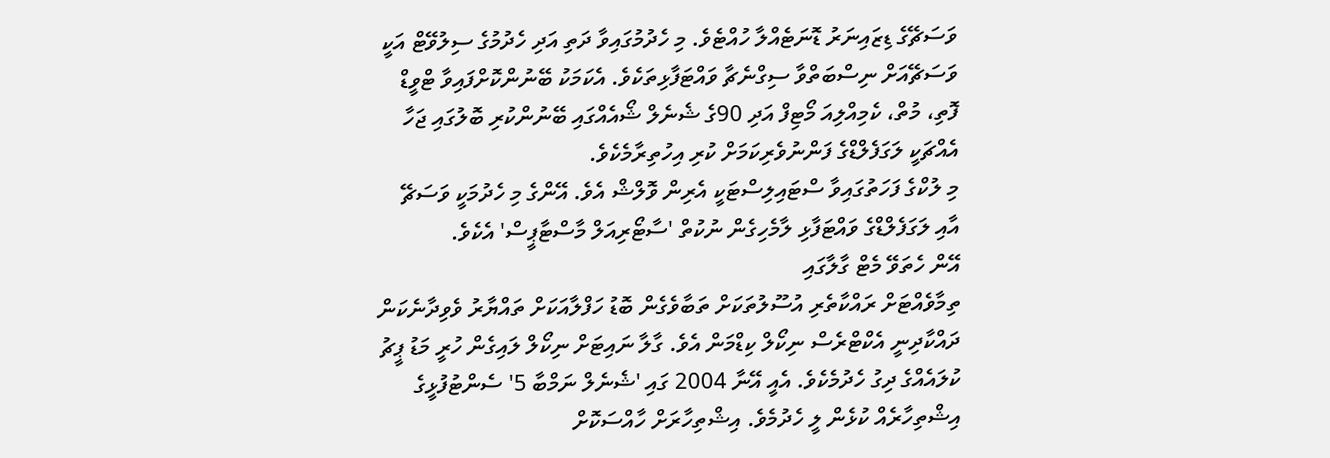ވަސަޗޭގެ ޑިޒައިނަރު ޑޮނަޓެއްލާ ހުއްޓެވެ. މި ހެދުމުގައިވާ ދަތި އަދި ހެދުމުގެ ސިލުވޭޓް އަކީ ވަސަޗޭއަށް ނިސްބަތްވާ ސިގްނެޗާ ވައްޓަފާޅިތަކެވެ. އެކަމަކު ބޭނުންކޮށްފައިވާ ޓްވީޑް ފޮތި، މުތް، ކެމިއްލިއަ މޯޓިފް އަދި 90ގެ ޝެނެލް ޝޯއެއްގައި ބޭނުންކުރި ބޮލުގައި ޖަހާ އެއްޗަކީ ލަގަފެލްޑްގެ ފަންނުވެރިކަމަށް ކުރި އިހުތިރާމެކެވެ.
މި ލުކްގެ ފަހަތުގައިވާ ސްޓައިލިސްޓަކީ އެރިން ވޮލްޝް އެވެ. އޭންގެ މި ހެދުމަކީ ވަސަޗޭ އާއި ލަގަފެލްޑްގެ ވައްޓަފާޅި ލާމެހިގެން ނުކުތް 'ސާޓޯރިއަލް މާސްޓާޕީސް' އެކެވެ.
އޭން ހެތަވޭ މެޓް ގާލާގައި
ތިމާވެއްޓަށް ރައްކާތެރި އުސޫލުތަކަށް ތަބާވެގެން ބޮޑު ހަފްލާއަކަށް ތައްޔާރު ވެވިދާނެކަން ދައްކާދިނީ އެކްޓްރެސް ނިކޯލް ކިޑްމަން އެވެ. ގާލާ ނައިޓަށް ނިކޯލް ލައިގެން ހުރީ މަޑު ޕީޗު ކުލައެއްގެ ދިގު ހެދުމެކެވެ. އެއީ އޭނާ 2004 ގައި 'ޝެނެލް ނަމްބާ 5' ސެންޓުފުޅީގެ އިޝްތިހާރެއް ކުޅެން ލީ ހެދުމެވެ. އިޝްތިހާރަށް ހާއްސަކޮށް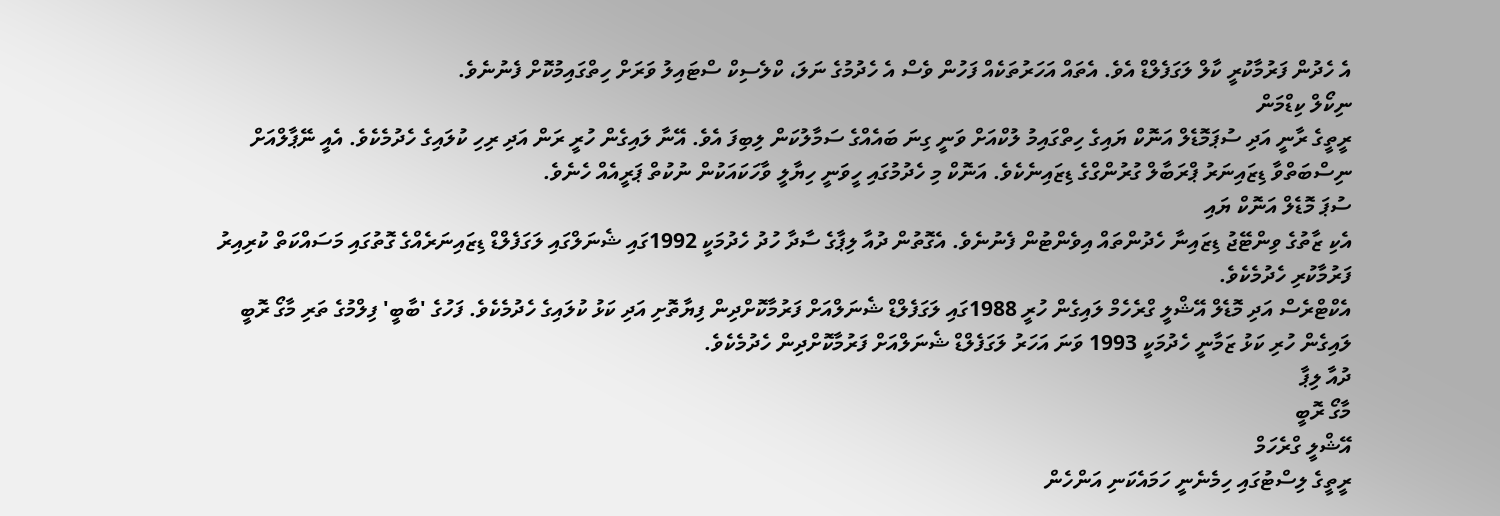އެ ހެދުން ފަރުމާކުރީ ކާލް ލަގަފެލްޑް އެވެ. އެތައް އަހަރުތަކެއް ފަހުން ވެސް އެ ހެދުމުގެ ނަލަ، ކްލެސިކް ސްޓައިލު ވަރަށް ހިތްގައިމުކޮށް ފެނުނެވެ.
ނިކޯލް ކިޑްމަން
ރީތީގެ ރާނީ އަދި ސުޕަމޮޑެލް އަނޮކް ޔައިގެ ހިތްގައިމު ލުކްއަށް ވަނީ ގިނަ ބައެއްގެ ސަމާލުކަން ލިބިފަ އެވެ. އޭނާ ލައިގެން ހުރީ ރަން އަދި ރިހި ކުލައިގެ ހެދުމެކެވެ. އެއީ ނޭޕާލްއަށް ނިސްބަތްވާ ޑިޒައިނަރު ޕްރަބާލް ގުރުންގްގެ ޑިޒައިނެކެވެ. އަނޮކް މި ހެދުމުގައި ހީވަނީ ހިޔާލީ ވާހަކައަކުން ނުކުތް ޕަރީއެއް ހެނެވެ.
ސުޕަ މޮޑެލް އަނޮކް ޔައި
އެކި ޒާތުގެ ވިންޓޭޖު ޑިޒައިނާ ހެދުންތައް އިވެންޓުން ފެނުނެވެ. އެގޮތުން ދުއާ ލިޕާގެ ސާދާ ހުދު ހެދުމަކީ 1992ގައި ޝެނަލްގައި ލަގަފެލްޑް ޑިޒައިނަރެއްގެ ގޮތުގައި މަސައްކަތް ކުރިއިރު ފަރުމާކުރި ހެދުމެކެވެ.
އެކްޓްރެސް އަދި މޮޑެލް އޭޝްލީ ގްރެހެމް ލައިގެން ހުރީ 1988ގައި ލަގަފެލްޑް ޝެނަލްއަށް ފަރުމާކޮށްދިން ފިޔާތޮށި އަދި ކަޅު ކުލައިގެ ހެދުމެކެވެ. ފަހުގެ 'ބާބީ' ފިލްމުގެ ތަރި މާގޯ ރޮބީ ލައިގެން ހުރި ކަޅު ޒަމާނީ ހެދުމަކީ 1993 ވަނަ އަހަރު ލަގަފެލްޑް ޝެނަލްއަށް ފަރުމާކޮށްދިން ހެދުމެކެވެ.
ދުއާ ލިޕާ
މާގޯ ރޮބީ
އޭޝްލީ ގްރެހަމް
ރީތީގެ ލިސްޓުގައި ހިމެނެނީ ހަމައެކަނި އަންހެން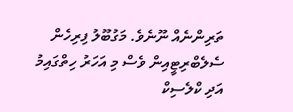ތަރިންނެއް ނޫނެވެ. މަގުބޫލު ފިރިހެން ސެލެބްރިޓީއިން ވެސް މި އަހަރު ހިތްގައިމު އަދި ކްލެސިކް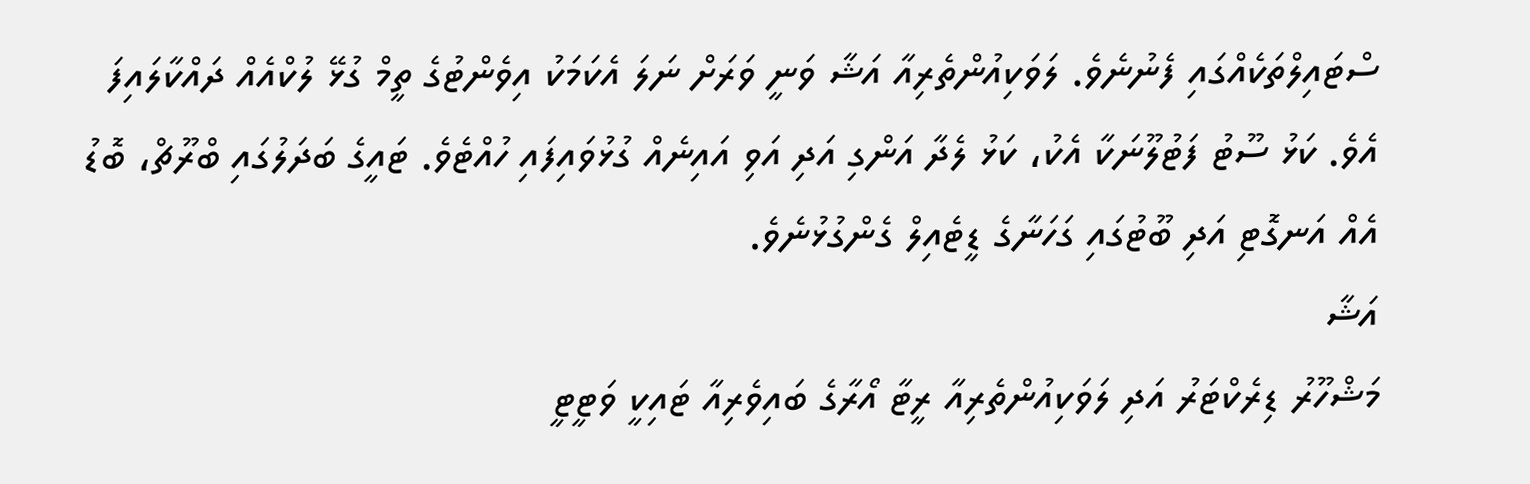ސްޓައިލްތަކެއްގައި ފެނުނެވެ. ލަވަކިއުންތެރިއާ އަޝާ ވަނީ ވަރަށް ނަލަ އެކަމަކު އިވެންޓުގެ ތީމް ގުޅޭ ލުކްއެއް ދައްކާލައިފަ އެވެ. ކަޅު ސޫޓު ފަޓުލޫނަކާ އެކު، ކަޅު ލެދާ އަންގި އަދި އަވި އައިނެއް ގުޅުވައިފައި ހުއްޓެވެ. ޓައީގެ ބަދަލުގައި ބްރޫޗް، ބޮޑު އެއް އަނގޮޓި އަދި ބޫޓުގައި ގަހަނާގެ ޑީޓެއިލް ގެންގުޅުނެވެ.
އަޝާ
މަޝްހޫރު ޑިރެކްޓަރު އަދި ލަވަކިއުންތެރިއާ ރީޓާ އޯރާގެ ބައިވެރިއާ ޓައިކީ ވަޓީޓީ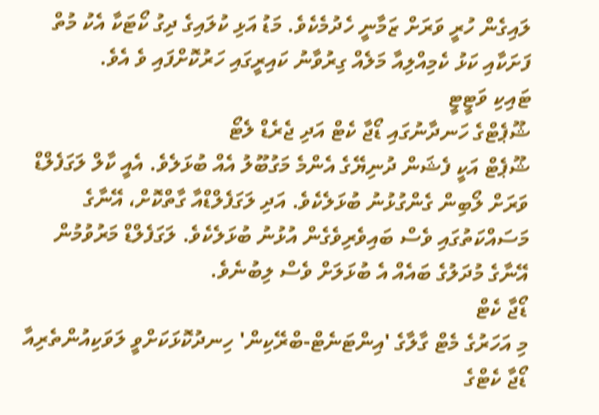ލައިގެން ހުރީ ވަރަށް ޒަމާނީ ހެދުމެކެވެ. މަޑު އަޅި ކުލައިގެ ދިގު ކޯޓަކާ އެކު މުތް ފަށަކާއި ކަޅު ކެމިއްލިއާ މަލެއް ގިރުވާނު ކައިރީގައި ހަރުކޮށްފައި ވެ އެވެ.
ޓައިކި ވަޓީޓީ
ޝޫޕެޓްގެ ހަނދާނުގައި ޑޯޖާ ކެޓް އަދި ޖެރެޑް ލެޓޯ
ޝޫޕެޓް އަކީ ފެޝަން ދުނިޔޭގެ އެންމެ މަގުބޫލު އެއް ބުޅަލެވެ. އެއީ ކާލް ލަގަފެލްޑް ވަރަށް ލޯބިން ގެންގުޅުނު ބުޅަލެކެވެ. އަދި ލަގަފެލްޑްއާ ގާތްކޮށް، އޭނާގެ މަސައްކަތުގައި ވެސް ބައިވެރިވެގެން އުޅުނު ބުޅަލެކެވެ. ލަގަފެލްޑް މަރުވުމުން އޭނާގެ މުދަލުގެ ބައެއް އެ ބުޅަލަށް ވެސް ލިބުނެވެ.
ޑޯޖާ ކެޓް
މި އަހަރުގެ މެޓް ގާލާގެ 'އިންޓަނެޓް-ބްރޭކިން' ހިނދުކޮޅަކަށްވީ ލަވަކިއުންތެރިއާ ޑޯޖާ ކެޓްގެ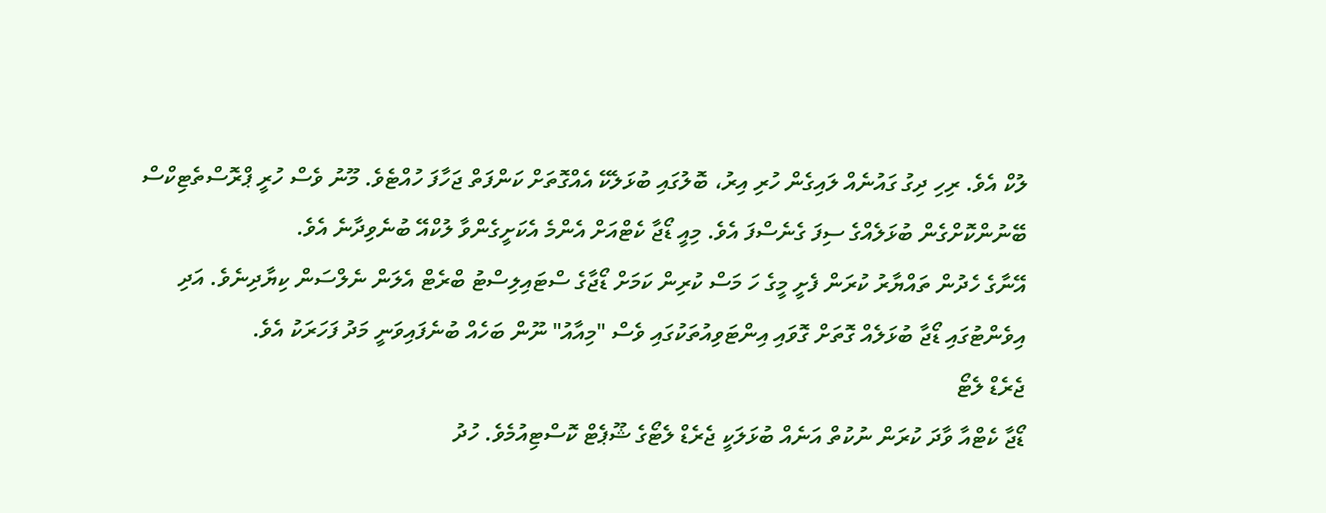ލުކް އެވެ. ރިހި ދިގު ގައުނެއް ލައިގެން ހުރި އިރު، ބޮލުގައި ބުޅަލެކޭ އެއްގޮތަށް ކަންފަތް ޖަހާފަ ހުއްޓެވެ. މޫނު ވެސް ހުރީ ޕްރޮސްތެޓިކްސް ބޭނުންކޮށްގެން ބުޅަލެއްގެ ސިފަ ގެނެސްފަ އެވެ. މިއީ ޑޯޖާ ކެޓްއަށް އެންމެ އެކަށީގެންވާ ލުކްއޭ ބުނެވިދާނެ އެވެ.
އޭނާގެ ހެދުން ތައްޔާރު ކުރަން ފެށީ މީގެ ހަ މަސް ކުރިން ކަމަށް ޑޯޖާގެ ސްޓައިލިސްޓު ބްރެޓް އެލަން ނެލްސަން ކިޔާދިނެވެ. އަދި އިވެންޓުގައި ޑޯޖާ ބުޅަލެއް ގޮތަށް ގޮވައި އިންޓަވިއުތަކުގައި ވެސް "މިއާއު" ނޫން ބަހެއް ބުނެފައިވަނީ މަދު ފަހަރަކު އެވެ.
ޖެރެޑް ލެޓޯ
ޑޯޖާ ކެޓްއާ ވާދަ ކުރަން ނުކުތް އަނެއް ބުޅަލަކީ ޖެރެޑް ލެޓޯގެ ޝޫޕެޓް ކޮސްޓިއުމެވެ. ހުދު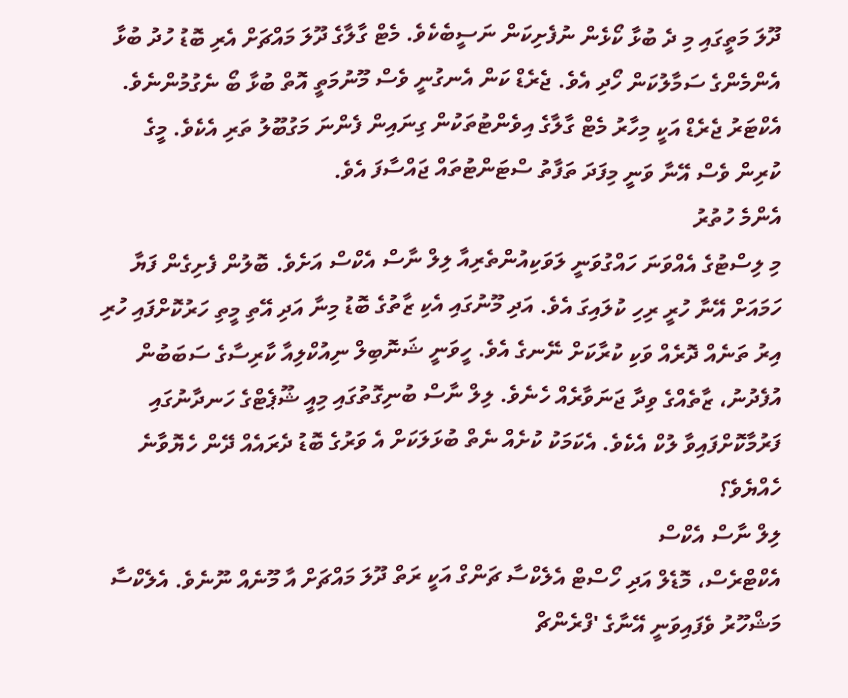ދޫލަ މަތީގައި މި ދެ ބުޅާ ކޯޅެން ނުފެށިކަން ނަސީބެކެވެ. މެޓް ގާލާގެ ދޫލަ މައްޗަށް އެރި ބޮޑު ހުދު ބުޅާ އެންމެންގެ ސަމާލުކަން ހޯދި އެވެ. ޖެރެޑް ކަން އެނގުނީ ވެސް މޫނުމަތީ އޮތް ބުޅާ ބޯ ނެގުމުންނެވެ. އެކްޓަރު ޖެރެޑް އަކީ މިހާރު މެޓް ގާލާގެ އިވެންޓުތަކުން ގިނައިން ފެންނަ މަގުބޫލު ތަރި އެކެވެ. މީގެ ކުރިން ވެސް އޭނާ ވަނީ މިފަދަ ތަފާތު ސްޓަންޓުތައް ޖައްސާފަ އެވެ.
އެންމެ ހުތުރު
މި ލިސްޓުގެ އެއްވަނަ ހައްގުވަނީ ލަވަކިއުންތެރިއާ ލިލް ނާސް އެކްސް އަށެވެ. ބޮލުން ފެށިގެން ފަޔާ ހަމައަށް އޭނާ ހުރީ ރިހި ކުލައިގަ އެވެ. އަދި މޫނުގައި އެކި ޒާތުގެ ބޮޑު މިނާ އަދި އޭތި މީތި ހަރުކޮށްފައި ހުރި އިރު ތަނެއް ދޮރެއް ވަކި ކުރާކަށް ނޭނގެ އެވެ. ހީވަނީ ޝަނޮބިލް ނިއުކްލިއާ ކާރިސާގެ ސަބަބުން އުފެދުނު، ޒާތެއްގެ ވިދާ ޖަނަވާރެއް ހެނެވެ. ލިލް ނާސް ބުނިގޮތުގައި މިއީ ޝޫޕެޓްގެ ހަނދާނުގައި ފަރުމާކޮށްފައިވާ ލުކް އެކެވެ. އެކަމަކު ކުށެއް ނެތް ބުޅަލަކަށް އެ ވަރުގެ ބޮޑު ދެރައެއް ދޭން ހެޔޮވާނެ ހެއްޔެވެ؟
ލިލް ނާސް އެކްސް
އެކްޓްރެސް، މޮޑެލް އަދި ހޯސްޓް އެލެކްސާ ޗަންގް އަކީ ރަތް ދޫލަ މައްޗަށް އާ މޫނެއް ނޫނެވެ. އެލެކްސާ މަޝްހޫރު ވެފައިވަނީ އޭނާގެ 'ފްރެންޗް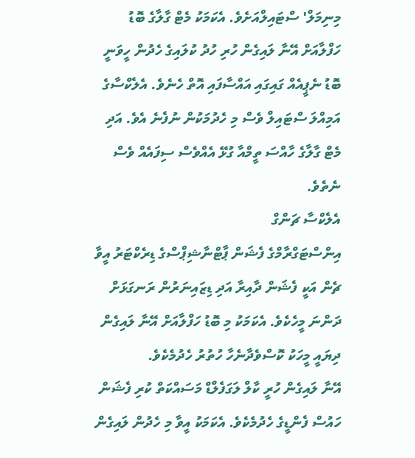މިނިމަލް' ސްޓައިލްއަށެވެ. އެކަމަކު މެޓް ގާލާގެ ބޮޑު ހަފްލާއަށް އޭނާ ލައިގެން ހުރި ހުދު ކުލައިގެ ހެދުން ހީވަނީ ބޮޑު ނެޕީއެއް ގައިގައި އައްސާފައި އޮތް ހެނެވެ. އެލެކްސާގެ އަމިއްލަ ސްޓައިލް ވެސް މި ހެދުމަކުން ނުފެނެ އެވެ. އަދި މެޓް ގާލާގެ ހާއްސަ ތީމްއާ ގުޅޭ އެއްވެސް ސިފައެއް ވެސް ނެތެވެ.
އެލެކްސާ ޗަންގް
އިންސްޓަގްރާމްގެ ފެޝަން ޕާޓްނާޝިޕްސްގެ ޑިރެކްޓަރު އީވާ ޗެން އަކީ ފެޝަން ދާއިރާ އަދި ޑިޒައިނަރުން ރަނގަޅަށް ދަންނަ މީހެކެވެ. އެކަމަކު މި ބޮޑު ހަފްލާއަށް އޭނާ ލައިގެން ދިޔައީ މީހަކު ކޮސްވެދާނެހާ ހުތުރު ހެދުމެކެވެ.
އޭނާ ލައިގެން ހުރީ ކާލް ލަގަފެލްޑް މަސައްކަތް ކުރި ފެޝަން ހައުސް ފެންޑީގެ ހެދުމެކެވެ. އެކަމަކު އީވާ މި ހެދުން ލައިގެން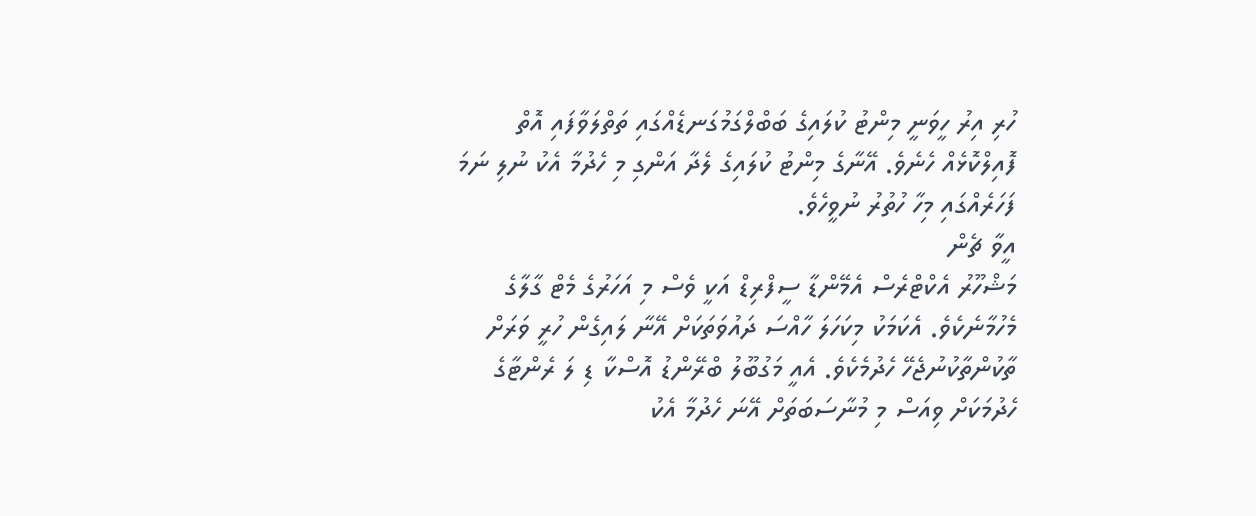ހުރި އިރު ހީވަނީ މިންޓު ކުލައިގެ ބަބްލްގަމުގަނޑެއްގައި ތަތްލަވާފައި އޮތް ފޮއިލްކޮޅެއް ހެނެވެ. އޭނާގެ މިންޓު ކުލައިގެ ލެދާ އަންގި މި ހެދުމާ އެކު ނުލި ނަމަ ފަހަރެއްގައި މިހާ ހުތުރު ނުވީހެވެ.
އީވާ ޗެން
މަޝްހޫރު އެކްޓްރެސް އެމޭންޑާ ސީފްރިޑް އަކީ ވެސް މި އަހަރުގެ މެޓް ގާލާގެ މެހުމާނެކެވެ. އެކަމަކު މިކަހަލަ ހާއްސަ ދައުވަތަކަށް އޭނާ ލައިގެން ހުރީ ވަރަށް ތާކުންތާކުނުޖެހޭ ހެދުމެކެވެ. އެއީ މަގުބޫލު ބްރޭންޑު އޮސްކާ ޑި ލަ ރެންޓާގެ ހެދުމަކަށް ވިއަސް މި މުނާސަބަތަށް އޭނަ ހެދުމާ އެކު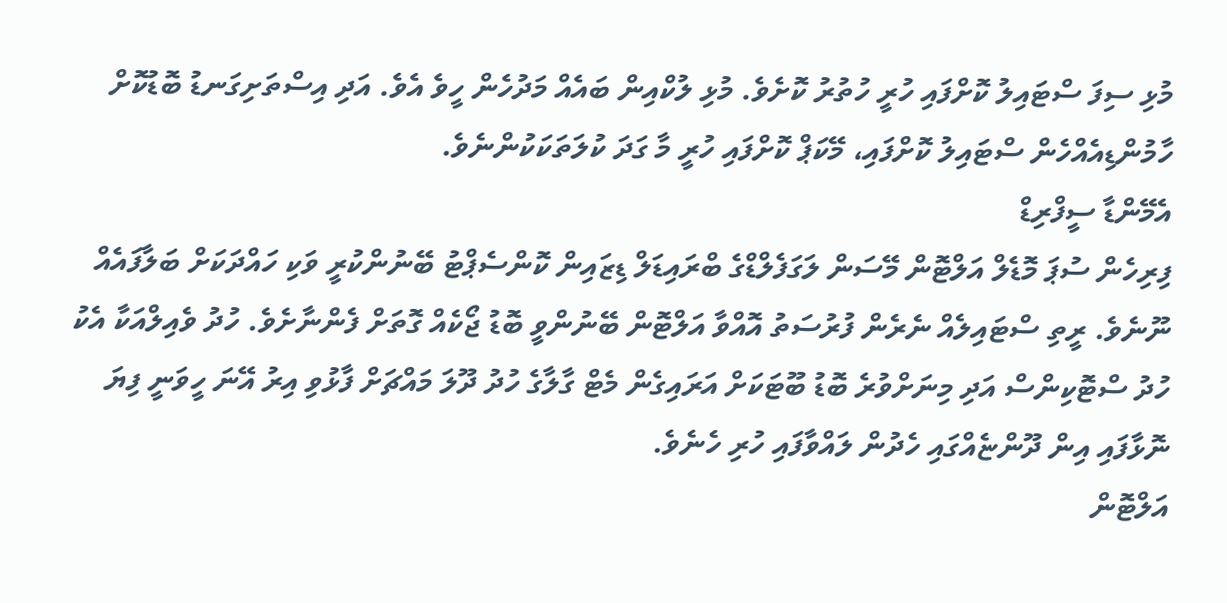މުޅި ސިފަ ސްޓައިލު ކޮށްފައި ހުރީ ހުތުރު ކޮށެވެ. މުޅި ލުކްއިން ބައެއް މަދުހެން ހީވެ އެވެ. އަދި އިސްތަށިގަނޑު ބޮޑުކޮށް ހާމުންޑިއެއްހެން ސްޓައިލު ކޮށްފައި، މޭކަޕް ކޮށްފައި ހުރީ މާ ގަދަ ކުލަތަކަކުންނެވެ.
އެމޭންޑާ ސީފްރިޑް
ފިރިހެން ސުޕަ މޮޑެލް އަލްޓޮން މޭސަން ލަގަފެލްޑްގެ ބްރައިޑަލް ޑިޒައިން ކޮންސެޕްޓު ބޭނުންކުރީ ވަކި ހައްދަކަށް ބަލާފައެއް ނޫނެވެ. ރީތި ސްޓައިލެއް ނެރެން ފުރުސަތު އޮއްވާ އަލްޓޮން ބޭނުންވީ ބޮޑު ޖޯކެއް ގޮތަށް ފެންނާށެވެ. ހުދު ވެއިލްއަކާ އެކު ހުދު ސްޓޮކިންސް އަދި މިނަށްވުރެ ބޮޑު ބޫޓަކަށް އަރައިގެން މެޓް ގާލާގެ ހުދު ދޫލަ މައްޗަށް ފާޅުވި އިރު އޭނަ ހީވަނީ ފިޔަ ނޮޅާފައި އިން ދޫންޏެއްގައި ހެދުން ލައްވާފައި ހުރި ހެނެވެ.
އަލްޓޮން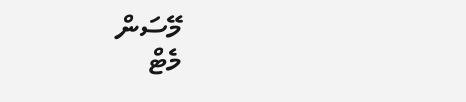މޭސަން
މެޓް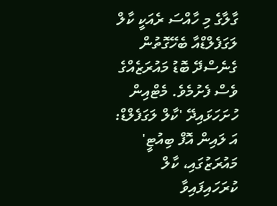ގާލާގެ މި ހާއްސަ ރެއަކީ ކާލް ލަގަފެލްޑްއާ ބެހޭގޮތުން ގެނެސްދޭ ބޮޑު މައުރަޒެއްގެ ވެސް ފެށުމެވެ. މެޓްއިން ހުށަހަޅައިދޭ 'ކާލް ލަގަފެލްޑް: އަ ލައިން އޮފް ބިއުޓީ' މައުރަޒުގައި، ކާލް ކުރަހައިފައިވާ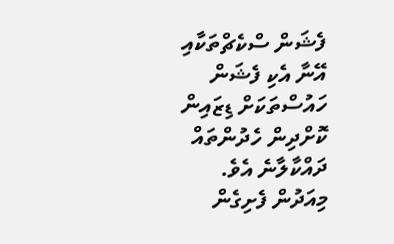ފެޝަން ސްކެޗްތަކާއި އޭނާ އެކި ފެޝަން ހައުސްތަކަށް ޑިޒައިން ކޮށްދިން ހެދުންތައް ދައްކާލާނެ އެވެ. މިއަދުން ފެށިގެން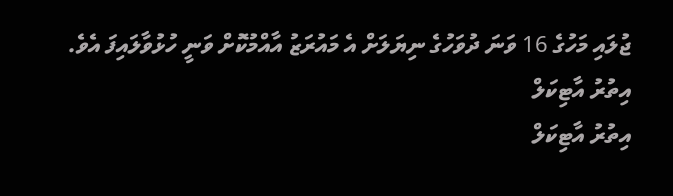ޖުލައި މަހުގެ 16 ވަނަ ދުވަހުގެ ނިޔަލަށް އެ މައުރަޒު އާއްމުކޮށް ވަނީ ހުޅުވާލައިފަ އެވެ.
އިތުރު އާޓިކަލް
އިތުރު އާޓިކަލް